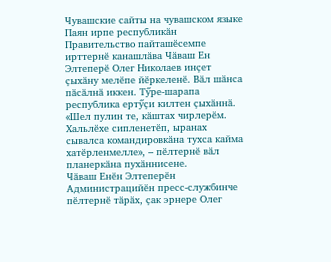Чувашские сайты на чувашском языке
Паян ирпе республикӑн Правительство пайташӗсемпе ирттернӗ канашлӑва Чӑваш Ен Элтеперӗ Олег Николаев инҫет ҫыхӑну мелӗпе йӗркеленӗ. Вӑл шӑнса пӑсӑлнӑ иккен. Тӳре-шарапа республика ертӳҫи килтен ҫыхӑннӑ.
«Шел пулин те, кӑштах чирлерӗм. Хальлӗхе сипленетӗп, ыранах сывалса командировкӑна тухса кайма хатӗрленмелле», – пӗлтернӗ вӑл планеркӑна пухӑннисене.
Чӑваш Енӗн Элтеперӗн Администрацийӗн пресс-службинче пӗлтернӗ тӑрӑх, ҫак эрнере Олег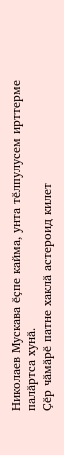Николаев Мускава ӗҫпе кайма, унта тӗлпулусем ирттерме палӑртса хунӑ.
Ҫӗр чӑмӑрӗ патне хаклӑ астероид килет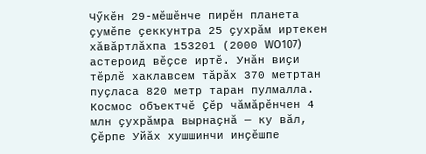Чӳкӗн 29-мӗшӗнче пирӗн планета ҫумӗпе ҫеккунтра 25 ҫухрӑм иртекен хӑвӑртлӑхпа 153201 (2000 WO107) астероид вӗҫсе иртӗ. Унӑн виҫи тӗрлӗ хаклавсем тӑрӑх 370 метртан пуҫласа 820 метр таран пулмалла.
Космос объектчӗ Ҫӗр чӑмӑрӗнчен 4 млн ҫухрӑмра вырнаҫнӑ — ку вӑл, Ҫӗрпе Уйӑх хушшинчи инҫӗшпе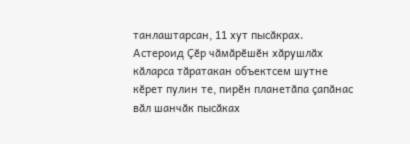танлаштарсан, 11 хут пысӑкрах.
Астероид Ҫӗр чӑмӑрӗшӗн хӑрушлӑх кӑларса тӑратакан объектсем шутне кӗрет пулин те, пирӗн планетӑпа ҫапӑнас вӑл шанчӑк пысӑках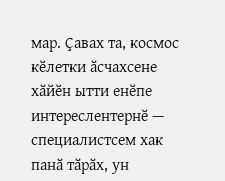мар. Ҫавах та, космос кӗлетки ӑсчахсене хӑйӗн ытти енӗпе интереслентернӗ — специалистсем хак панӑ тӑрӑх, ун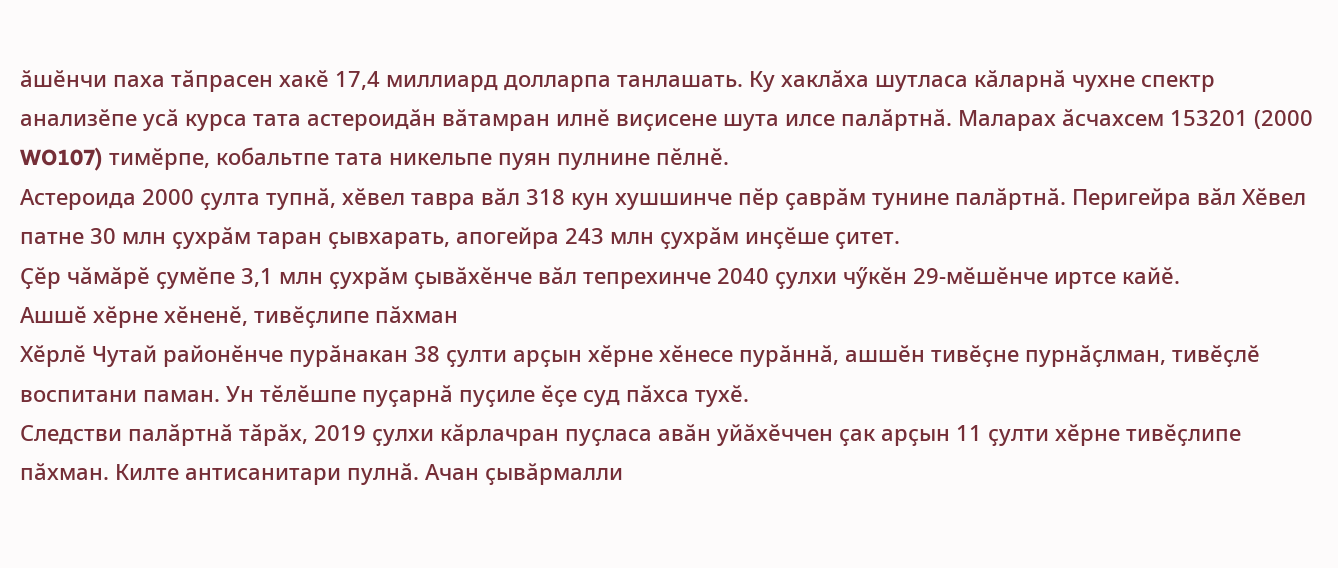ӑшӗнчи паха тӑпрасен хакӗ 17,4 миллиард долларпа танлашать. Ку хаклӑха шутласа кӑларнӑ чухне спектр анализӗпе усӑ курса тата астероидӑн вӑтамран илнӗ виҫисене шута илсе палӑртнӑ. Маларах ӑсчахсем 153201 (2000 WO107) тимӗрпе, кобальтпе тата никельпе пуян пулнине пӗлнӗ.
Астероида 2000 ҫулта тупнӑ, хӗвел тавра вӑл 318 кун хушшинче пӗр ҫаврӑм тунине палӑртнӑ. Перигейра вӑл Хӗвел патне 30 млн ҫухрӑм таран ҫывхарать, апогейра 243 млн ҫухрӑм инҫӗше ҫитет.
Ҫӗр чӑмӑрӗ ҫумӗпе 3,1 млн ҫухрӑм ҫывӑхӗнче вӑл тепрехинче 2040 ҫулхи чӳкӗн 29-мӗшӗнче иртсе кайӗ.
Ашшӗ хӗрне хӗненӗ, тивӗҫлипе пӑхман
Хӗрлӗ Чутай районӗнче пурӑнакан 38 ҫулти арҫын хӗрне хӗнесе пурӑннӑ, ашшӗн тивӗҫне пурнӑҫлман, тивӗҫлӗ воспитани паман. Ун тӗлӗшпе пуҫарнӑ пуҫиле ӗҫе суд пӑхса тухӗ.
Следстви палӑртнӑ тӑрӑх, 2019 ҫулхи кӑрлачран пуҫласа авӑн уйӑхӗччен ҫак арҫын 11 ҫулти хӗрне тивӗҫлипе пӑхман. Килте антисанитари пулнӑ. Ачан ҫывӑрмалли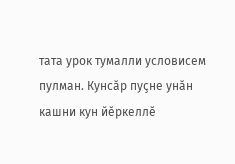тата урок тумалли условисем пулман. Кунсӑр пуҫне унӑн кашни кун йӗркеллӗ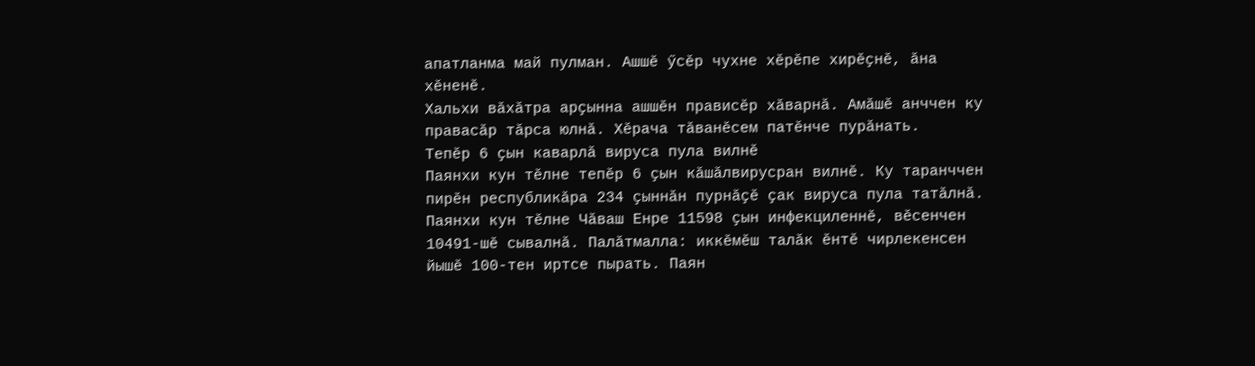апатланма май пулман. Ашшӗ ӳсӗр чухне хӗрӗпе хирӗҫнӗ, ӑна хӗненӗ.
Хальхи вӑхӑтра арҫынна ашшӗн прависӗр хӑварнӑ. Амӑшӗ анччен ку правасӑр тӑрса юлнӑ. Хӗрача тӑванӗсем патӗнче пурӑнать.
Тепӗр 6 ҫын каварлӑ вируса пула вилнӗ
Паянхи кун тӗлне тепӗр 6 ҫын кӑшӑлвирусран вилнӗ. Ку таранччен пирӗн республикӑра 234 ҫыннӑн пурнӑҫӗ ҫак вируса пула татӑлнӑ.
Паянхи кун тӗлне Чӑваш Енре 11598 ҫын инфекциленнӗ, вӗсенчен 10491-шӗ сывалнӑ. Палӑтмалла: иккӗмӗш талӑк ӗнтӗ чирлекенсен йышӗ 100-тен иртсе пырать. Паян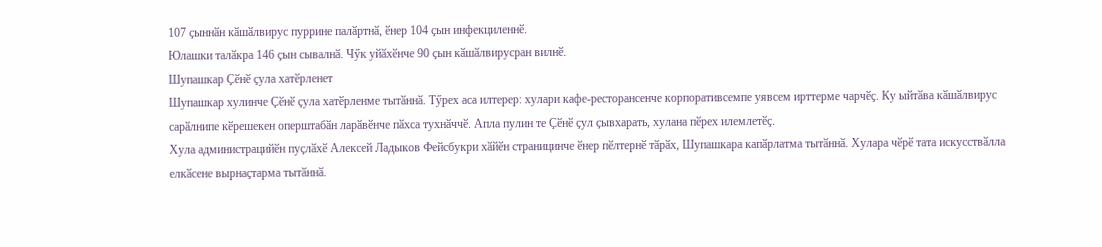107 ҫыннӑн кӑшӑлвирус пуррине палӑртнӑ, ӗнер 104 ҫын инфекциленнӗ.
Юлашки талӑкра 146 ҫын сывалнӑ. Чӳк уйӑхӗнче 90 ҫын кӑшӑлвирусран вилнӗ.
Шупашкар Ҫӗнӗ ҫула хатӗрленет
Шупашкар хулинче Ҫӗнӗ ҫула хатӗрленме тытӑннӑ. Тӳрех аса илтерер: хулари кафе-ресторансенче корпоративсемпе уявсем ирттерме чарчӗҫ. Ку ыйтӑва кӑшӑлвирус сарӑлнипе кӗрешекен оперштабӑн ларӑвӗнче пӑхса тухнӑччӗ. Апла пулин те Ҫӗнӗ ҫул ҫывхарать, хулана пӗрех илемлетӗҫ.
Хула администрацийӗн пуҫлӑхӗ Алексей Ладыков Фейсбукри хӑйӗн страницинче ӗнер пӗлтернӗ тӑрӑх, Шупашкара капӑрлатма тытӑннӑ. Хулара чӗрӗ тата искусствӑлла елкӑсене вырнаҫтарма тытӑннӑ.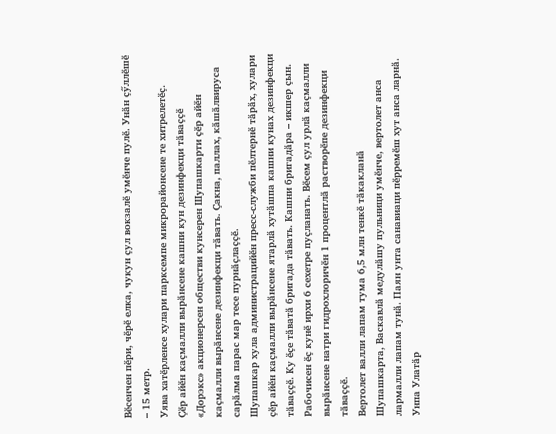Вӗсенчен пӗри, чӗрӗ елка, чукун ҫул вокзалӗ умӗнче пулӗ. Унӑн ҫӳллӗшӗ – 15 метр.
Уява хатӗрленсе хулари парксемпе микрорайонсене те хитрелетӗҫ.
Ҫӗр айӗн каҫмалли вырӑнсене кашни кун дезинфекци тӑваҫҫӗ
«Дорэкс» акционерсен обществи кунсерен Шупашкарти ҫӗр айӗн каҫмалли вырӑнсене дезинфекци тӑвать. Ҫакна, паллах, кӑшӑлвируса сарӑлма парас мар тесе пурнӑҫлаҫҫӗ.
Шупашкар хула администрацийӗн пресс-служби пӗлтернӗ тӑрӑх, хулари ҫӗр айӗн каҫмалли вырӑнсене ятарлӑ хутӑшпа кашни кунах дезинфекци тӑваҫҫӗ. Ку ӗҫе тӑватӑ бригада тӑвать. Кашни бригадӑра – икшер ҫын.
Рабочисен ӗҫ кунӗ ирхи 6 сехетре пуҫланать. Вӗсем ҫул урлӑ каҫмалли вырӑнсене натри гидрохлоричӗн 1 процентлӑ растворӗпе дезинфекци тӑваҫҫӗ.
Вертолет валли лапам тума 6,5 млн тенкӗ тӑкакланӑ
Шупашкарта, Васкавлӑ медулӑшу пульници умӗнче, вертолет анса лармалли лапам тунӑ. Паян унта санавиаци пӗрремӗш хут анса ларнӑ. Унпа Улатӑр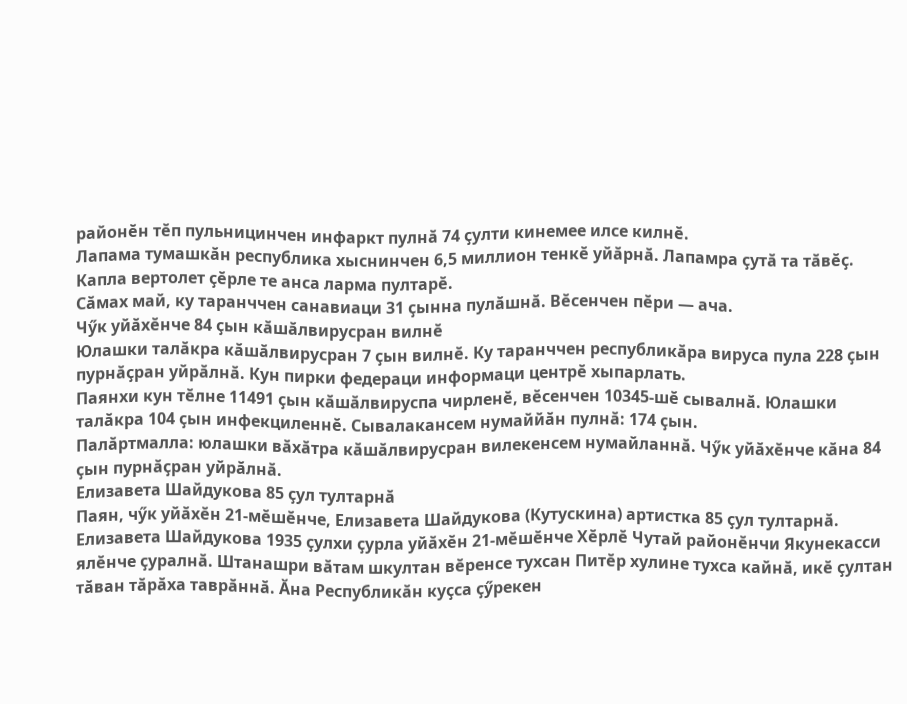районӗн тӗп пульницинчен инфаркт пулнӑ 74 ҫулти кинемее илсе килнӗ.
Лапама тумашкӑн республика хыснинчен 6,5 миллион тенкӗ уйӑрнӑ. Лапамра ҫутӑ та тӑвӗҫ. Капла вертолет ҫӗрле те анса ларма пултарӗ.
Сӑмах май, ку таранччен санавиаци 31 ҫынна пулӑшнӑ. Вӗсенчен пӗри — ача.
Чӳк уйӑхӗнче 84 ҫын кӑшӑлвирусран вилнӗ
Юлашки талӑкра кӑшӑлвирусран 7 ҫын вилнӗ. Ку таранччен республикӑра вируса пула 228 ҫын пурнӑҫран уйрӑлнӑ. Кун пирки федераци информаци центрӗ хыпарлать.
Паянхи кун тӗлне 11491 ҫын кӑшӑлвируспа чирленӗ, вӗсенчен 10345-шӗ сывалнӑ. Юлашки талӑкра 104 ҫын инфекциленнӗ. Сывалакансем нумаййӑн пулнӑ: 174 ҫын.
Палӑртмалла: юлашки вӑхӑтра кӑшӑлвирусран вилекенсем нумайланнӑ. Чӳк уйӑхӗнче кӑна 84 ҫын пурнӑҫран уйрӑлнӑ.
Елизавета Шайдукова 85 ҫул тултарнӑ
Паян, чӳк уйӑхӗн 21-мӗшӗнче, Елизавета Шайдукова (Кутускина) артистка 85 ҫул тултарнӑ.
Елизавета Шайдукова 1935 ҫулхи ҫурла уйӑхӗн 21-мӗшӗнче Хӗрлӗ Чутай районӗнчи Якунекасси ялӗнче ҫуралнӑ. Штанашри вӑтам шкултан вӗренсе тухсан Питӗр хулине тухса кайнӑ, икӗ ҫултан тӑван тӑрӑха таврӑннӑ. Ӑна Республикӑн куҫса ҫӳрекен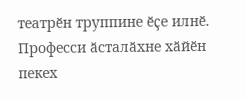театрӗн труппине ӗҫе илнӗ. Професси ӑсталӑхне хӑйӗн пекех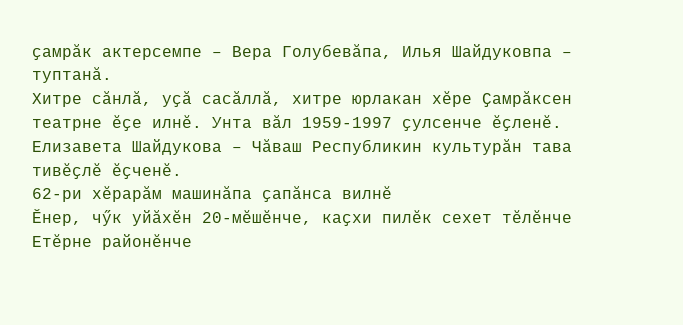ҫамрӑк актерсемпе – Вера Голубевӑпа, Илья Шайдуковпа – туптанӑ.
Хитре сӑнлӑ, уҫӑ сасӑллӑ, хитре юрлакан хӗре Ҫамрӑксен театрне ӗҫе илнӗ. Унта вӑл 1959-1997 ҫулсенче ӗҫленӗ.
Елизавета Шайдукова – Чӑваш Республикин культурӑн тава тивӗҫлӗ ӗҫченӗ.
62-ри хӗрарӑм машинӑпа ҫапӑнса вилнӗ
Ӗнер, чӳк уйӑхӗн 20-мӗшӗнче, каҫхи пилӗк сехет тӗлӗнче Етӗрне районӗнче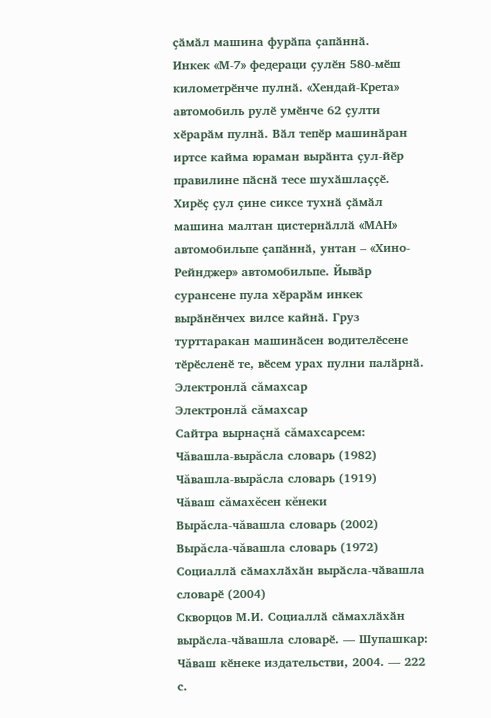ҫӑмӑл машина фурӑпа ҫапӑннӑ.
Инкек «М-7» федераци ҫулӗн 580-мӗш километрӗнче пулнӑ. «Хендай-Крета» автомобиль рулӗ умӗнче 62 ҫулти хӗрарӑм пулнӑ. Вӑл тепӗр машинӑран иртсе кайма юраман вырӑнта ҫул-йӗр правилине пӑснӑ тесе шухӑшлаҫҫӗ.
Хирӗҫ ҫул ҫине сиксе тухнӑ ҫӑмӑл машина малтан цистернӑллӑ «МАН» автомобильпе ҫапӑннӑ, унтан – «Хино-Рейнджер» автомобильпе. Йывӑр сурансене пула хӗрарӑм инкек вырӑнӗнчех вилсе кайнӑ. Груз турттаракан машинӑсен водителӗсене тӗрӗсленӗ те, вӗсем урах пулни палӑрнӑ.
Электронлă сăмахсар
Электронлă сăмахсар
Сайтра вырнаçнă сăмахсарсем:
Чăвашла-вырăсла словарь (1982)
Чăвашла-вырăсла словарь (1919)
Чăваш сăмахĕсен кĕнеки
Вырăсла-чăвашла словарь (2002)
Вырăсла-чăвашла словарь (1972)
Социаллӑ сӑмахлӑхӑн вырӑсла-чӑвашла словарӗ (2004)
Скворцов М.И. Социаллӑ сӑмахлӑхӑн вырӑсла-чӑвашла словарӗ. — Шупашкар: Чăваш кӗнеке издательстви, 2004. — 222 с.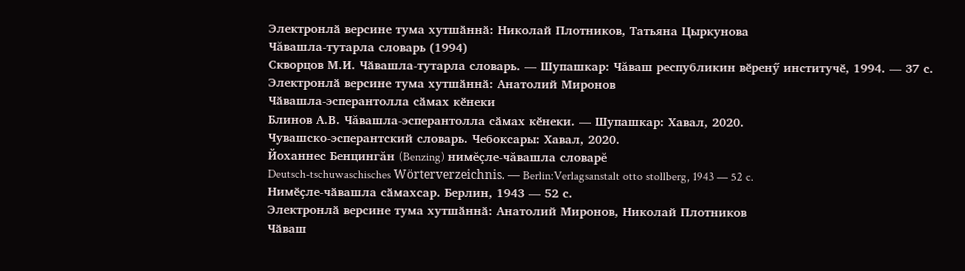Электронлӑ версине тума хутшӑннӑ: Николай Плотников, Татьяна Цыркунова
Чăвашла-тутарла словарь (1994)
Скворцов М.И. Чӑвашла-тутарла словарь. — Шупашкар: Чăваш республикин вӗренӳ институчӗ, 1994. — 37 с.
Электронлӑ версине тума хутшӑннӑ: Анатолий Миронов
Чӑвашла-эсперантолла сӑмах кӗнеки
Блинов А.В. Чăвашла-эсперантолла сӑмах кӗнеки. — Шупашкар: Хавал, 2020.
Чувашско-эсперантский словарь. Чебоксары: Хавал, 2020.
Йоханнeс Бeнцингăн (Benzing) нимĕçле-чăвашла словарĕ
Deutsch-tschuwaschisches Wörterverzeichnis. — Berlin:Verlagsanstalt otto stollberg, 1943 — 52 c.
Нимӗҫле-чӑвашла сӑмахсар. Берлин, 1943 — 52 с.
Электронлӑ версине тума хутшӑннӑ: Анатолий Миронов, Николай Плотников
Чӑваш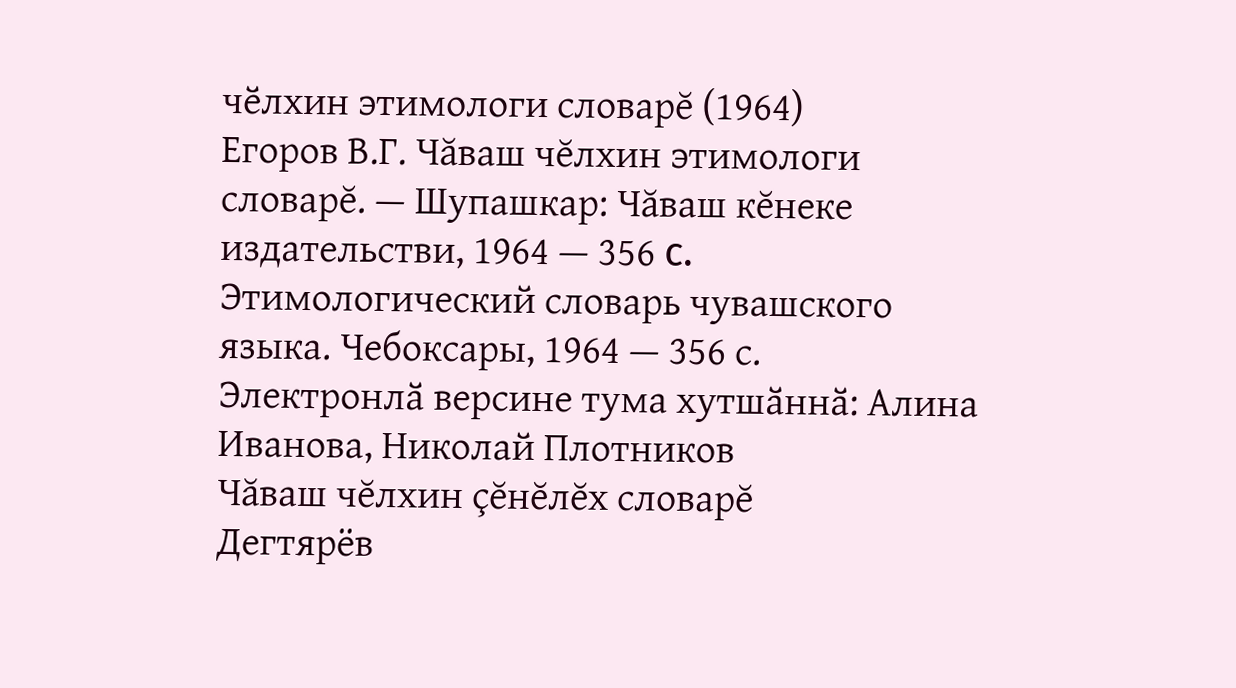чӗлхин этимологи словарĕ (1964)
Егоров В.Г. Чăваш чĕлхин этимологи словарĕ. — Шупашкар: Чăваш кĕнеке издательстви, 1964 — 356 c.
Этимологический словарь чувашского языка. Чебоксары, 1964 — 356 с.
Электронлӑ версине тума хутшӑннӑ: Алина Иванова, Николай Плотников
Чăваш чĕлхин çĕнĕлĕх словарĕ
Дегтярёв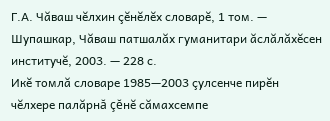Г.А. Чăваш чĕлхин çĕнĕлĕх словарĕ, 1 том. — Шупашкар, Чăваш патшалăх гуманитари ăслăлăхĕсен институчĕ, 2003. — 228 с.
Икĕ томлă словаре 1985—2003 çулсенче пирĕн чĕлхере палăрнă çĕнĕ сăмахсемпе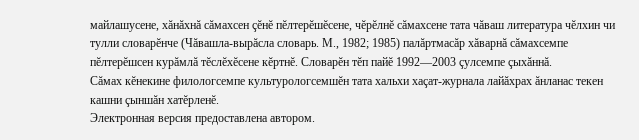майлашусене, хăнăхнă сăмахсен çĕнĕ пĕлтерĕшĕсене, чĕрĕлнĕ сăмахсене тата чăваш литература чĕлхин чи тулли словарĕнче (Чăвашла-вырăсла словарь. М., 1982; 1985) палăртмасăр хăварнă сăмахсемпе пĕлтерĕшсен курăмлă тĕслĕхĕсене кĕртнĕ. Словарĕн тĕп пайĕ 1992—2003 çулсемпе çыхăннă.
Сăмах кĕнекине филологсемпе культурологсемшĕн тата хальхи хаçат-журнала лайăхрах ăнланас текен кашни çыншăн хатĕрленĕ.
Электронная версия предоставлена автором.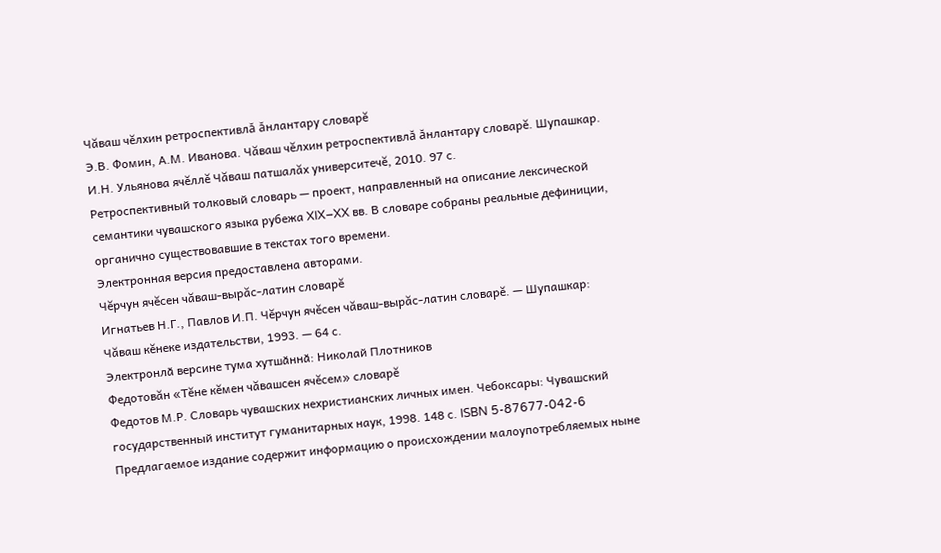Чăваш чĕлхин ретроспективлă ăнлантару словарĕ
Э.В. Фомин, А.М. Иванова. Чăваш чĕлхин ретроспективлă ăнлантару словарĕ. Шупашкар. И.Н. Ульянова ячĕллĕ Чăваш патшалăх университечĕ, 2010. 97 с.
Ретроспективный толковый словарь — проект, направленный на описание лексической семантики чувашского языка рубежа XIX–XX вв. В словаре собраны реальные дефиниции, органично существовавшие в текстах того времени.
Электронная версия предоставлена авторами.
Чĕрчун ячĕсен чăваш-вырăс-латин словарĕ
Игнатьев Н.Г., Павлов И.П. Чĕрчун ячĕсен чăваш-вырăс-латин словарĕ. — Шупашкар: Чăваш кĕнеке издательстви, 1993. — 64 с.
Электронлӑ версине тума хутшӑннӑ: Николай Плотников
Федотовăн «Тĕне кĕмен чăвашсен ячĕсем» словарĕ
Федотов М.Р. Словарь чувашских нехристианских личных имен. Чебоксары: Чувашский государственный институт гуманитарных наук, 1998. 148 с. ISBN 5-87677-042-6
Предлагаемое издание содержит информацию о происхождении малоупотребляемых ныне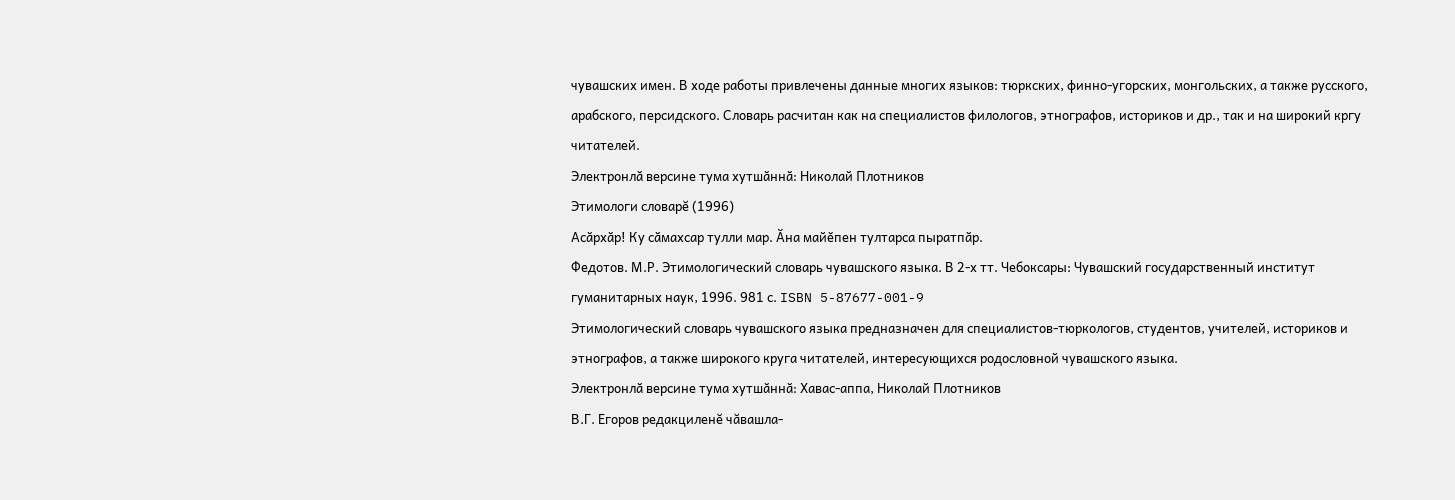чувашских имен. В ходе работы привлечены данные многих языков: тюркских, финно-угорских, монгольских, а также русского, арабского, персидского. Словарь расчитан как на специалистов филологов, этнографов, историков и др., так и на широкий кргу читателей.
Электронлӑ версине тума хутшӑннӑ: Николай Плотников
Этимологи словарĕ (1996)
Асӑрхӑр! Ку сӑмахсар тулли мар. Ӑна майӗпен тултарса пыратпӑр.
Федотов. М.Р. Этимологический словарь чувашского языка. В 2-х тт. Чебоксары: Чувашский государственный институт гуманитарных наук, 1996. 981 с. ISBN 5-87677-001-9
Этимологический словарь чувашского языка предназначен для специалистов-тюркологов, студентов, учителей, историков и этнографов, а также широкого круга читателей, интересующихся родословной чувашского языка.
Электронлӑ версине тума хутшӑннӑ: Хавас-аппа, Николай Плотников
В.Г. Егоров редакциленĕ чăвашла-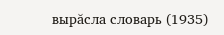вырăсла словарь (1935)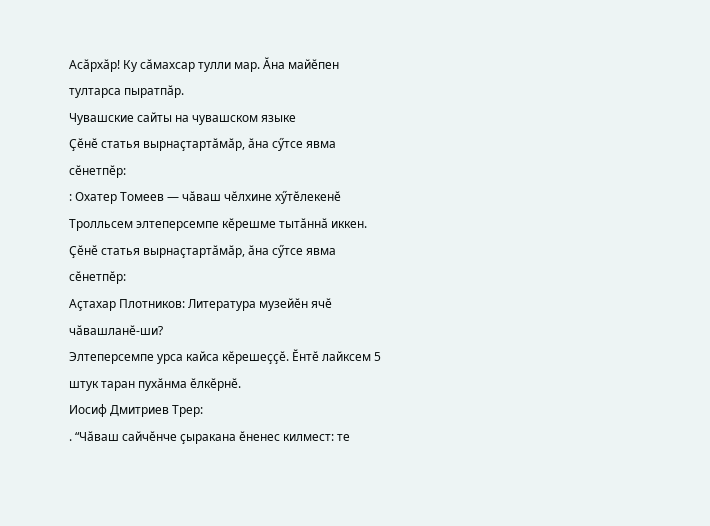Асӑрхӑр! Ку сӑмахсар тулли мар. Ӑна майӗпен тултарса пыратпӑр.
Чувашские сайты на чувашском языке
Ҫӗнӗ статья вырнаҫтартӑмӑр, ӑна сӳтсе явма сӗнетпӗр:
: Охатер Томеев — чӑваш чӗлхине хӳтӗлекенӗ
Тролльсем элтеперсемпе кӗрешме тытӑннӑ иккен.
Ҫӗнӗ статья вырнаҫтартӑмӑр, ӑна сӳтсе явма сӗнетпӗр:
Аçтахар Плотников: Литература музейӗн ячӗ чӑвашланӗ-ши?
Элтеперсемпе урса кайса кӗрешеҫҫӗ. Ӗнтӗ лайксем 5 штук таран пухӑнма ӗлкӗрнӗ.
Иосиф Дмитриев Трер:
. “Чӑваш сайчӗнче ҫыракана ӗненес килмест: те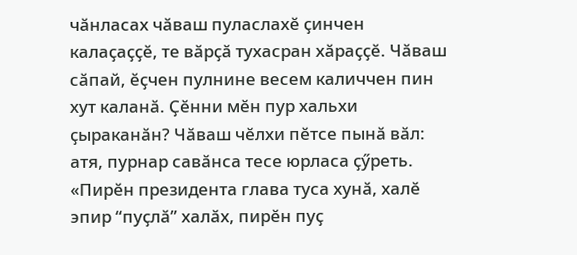чӑнласах чӑваш пуласлахӗ ҫинчен калаҫаҫҫӗ, те вӑрҫӑ тухасран хӑраҫҫӗ. Чӑваш сӑпай, ӗҫчен пулнине весем каличчен пин хут каланӑ. Ҫӗнни мӗн пур хальхи ҫыраканӑн? Чӑваш чӗлхи пӗтсе пынӑ вӑл: атя, пурнар савӑнса тесе юрласа ҫӳреть.
«Пирӗн президента глава туса хунӑ, халӗ эпир “пуҫлӑ” халӑх, пирӗн пуҫ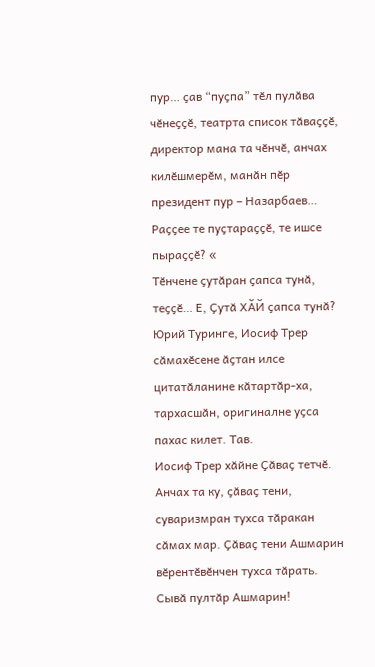пур… ҫав “пуҫпа” тӗл пулӑва чӗнеҫҫӗ, театрта список тӑваҫҫӗ, директор мана та чӗнчӗ, анчах килӗшмерӗм, манӑн пӗр президент пур – Назарбаев… Раҫҫее те пуҫтараҫҫӗ, те ишсе пыраҫҫӗ? «
Тӗнчене ҫутӑран ҫапса тунӑ, теҫҫӗ… Е, Ҫутӑ ХӐЙ ҫапса тунӑ?
Юрий Туринге, Иосиф Трер сӑмахӗсене ӑҫтан илсе цитатӑланине кӑтартӑр-ха, тархасшӑн, оригиналне уҫса пахас килет. Тав.
Иосиф Трер хӑйне Ҫӑваҫ тетчӗ.
Анчах та ку, ҫӑваҫ тени, суваризмран тухса тӑракан сӑмах мар. Ҫӑваҫ тени Ашмарин вӗрентӗвӗнчен тухса тӑрать.
Сывӑ пултӑр Ашмарин!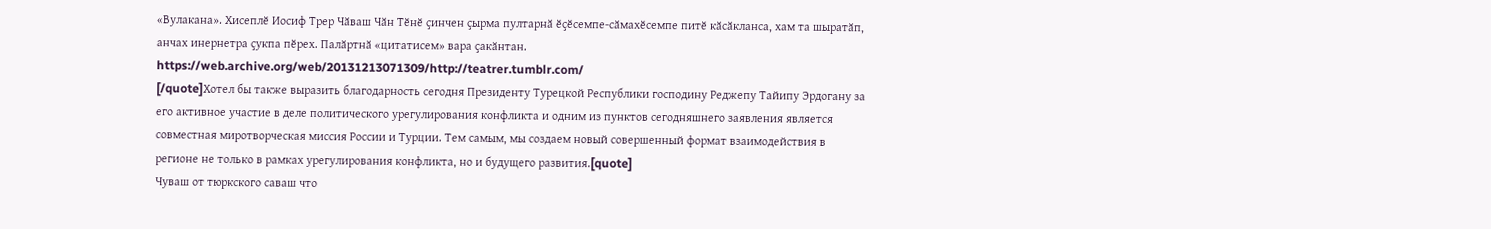«Вулакана». Хисеплӗ Иосиф Трер Чӑваш Чӑн Тӗнӗ ҫинчен ҫырма пултарнӑ ӗҫӗсемпе-сӑмахӗсемпе питӗ кӑсӑкланса, хам та шыратӑп, анчах инернетра ҫукпа пӗрех. Палӑртнӑ «цитатисем» вара ҫакӑнтан. https://web.archive.org/web/20131213071309/http://teatrer.tumblr.com/
[/quote]Хотел бы также выразить благодарность сегодня Президенту Турецкой Республики господину Реджепу Тайипу Эрдогану за его активное участие в деле политического урегулирования конфликта и одним из пунктов сегодняшнего заявления является совместная миротворческая миссия России и Турции. Тем самым, мы создаем новый совершенный формат взаимодействия в регионе не только в рамках урегулирования конфликта, но и будущего развития.[quote]
Чуваш от тюркского саваш что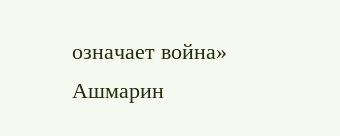означает война»
Ашмарин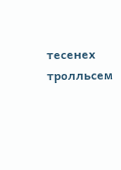тесенех тролльсем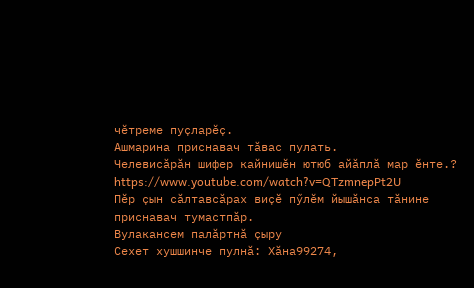чӗтреме пуҫларӗҫ.
Ашмарина приснавач тӑвас пулать.
Челевисӑрӑн шифер кайнишӗн ютюб айӑплӑ мар ӗнте.? https://www.youtube.com/watch?v=QTzmnepPt2U
Пӗр ҫын сӑлтавсӑрах виҫӗ пӳлӗм йышӑнса тӑнине приснавач тумастпӑр.
Вулакансем палӑртнӑ ҫыру
Сехет хушшинче пулнӑ: Хӑна99274,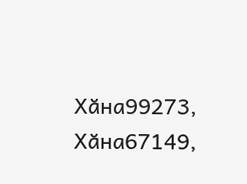Хӑна99273, Хӑна67149,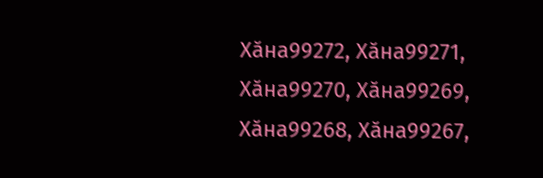Хӑна99272, Хӑна99271, Хӑна99270, Хӑна99269, Хӑна99268, Хӑна99267,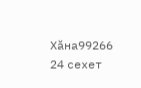Хӑна99266
24 cехет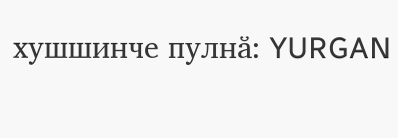хушшинче пулнӑ: YURGAN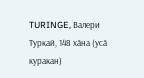TURINGE, Валери Туркай, 148 хӑна (усӑ куракан)